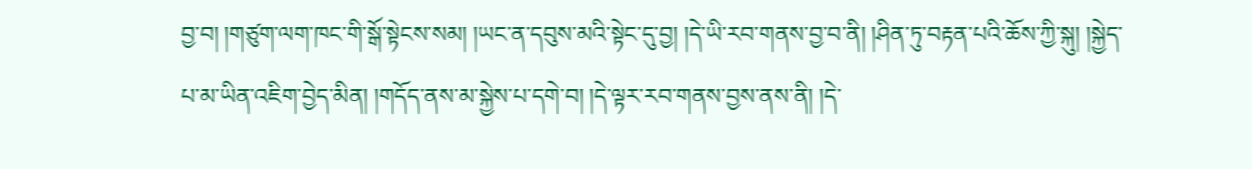བྱ་བ། །གཙུག་ལག་ཁང་གི་སྒོ་སྟེངས་སམ། །ཡང་ན་དབུས་མའི་སྟེང་དུ་བྱ། །དེ་ཡི་རབ་གནས་བྱ་བ་ནི། །ཤིན་ཏུ་བརྟན་པའི་ཆོས་ཀྱི་སྐུ། །སྐྱེད་པ་མ་ཡིན་འཇིག་བྱེད་མིན། །གདོད་ནས་མ་སྐྱེས་པ་དགེ་བ། །དེ་ལྟར་རབ་གནས་བྱས་ནས་ནི། །དེ་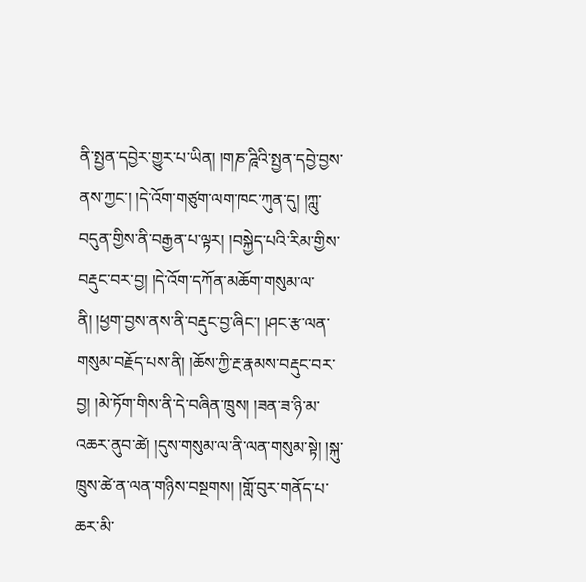ནི་སྤྱན་དབྱེར་གྱུར་པ་ཡིན། །གཎ་ཌཱིའི་སྤྱན་དབྱེ་བྱས་ནས་ཀྱང་། །དེ་འོག་གཙུག་ལག་ཁང་ཀུན་དུ། །ཀླུ་བདུན་གྱིས་ནི་བརྒྱན་པ་ལྟར། །བསྐྱེད་པའི་རིམ་གྱིས་བརྡུང་བར་བྱ། །དེ་འོག་དཀོན་མཆོག་གསུམ་ལ་ནི། །ཕྱག་བྱས་ནས་ནི་བརྡུང་བྱ་ཞིང་། །ཤང་རྩ་ལན་གསུམ་བརྗོད་པས་ནི། །ཆོས་ཀྱི་རྔ་རྣམས་བརྡུང་བར་བྱ། །མེ་ཏོག་གིས་ནི་དེ་བཞིན་ཁྲུས། །ཟན་ཟ་ཉི་མ་འཆར་ནུབ་ཚེ། །དུས་གསུམ་ལ་ནི་ལན་གསུམ་སྟེ། །སྐུ་ཁྲུས་ཚེ་ན་ལན་གཉིས་བསྔགས། །གློ་བུར་གནོད་པ་ཆར་མི་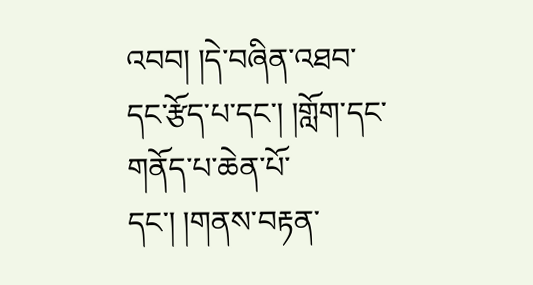འབབ། །དེ་བཞིན་འཐབ་དང་རྩོད་པ་དང་། །གློག་དང་གནོད་པ་ཆེན་པོ་དང་། །གནས་བརྟན་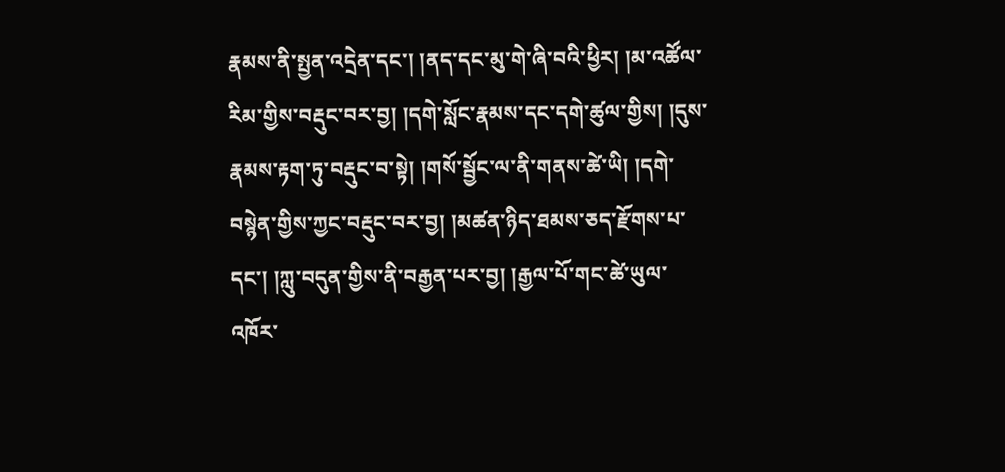རྣམས་ནི་སྤྱན་འདྲེན་དང་། །ནད་དང་མུ་གེ་ཞི་བའི་ཕྱིར། །མ་འཚོལ་རིམ་གྱིས་བརྡུང་བར་བྱ། །དགེ་སློང་རྣམས་དང་དགེ་ཚུལ་གྱིས། །དུས་རྣམས་རྟག་ཏུ་བརྡུང་བ་སྟེ། །གསོ་སྦྱོང་ལ་ནི་གནས་ཚེ་ཡི། །དགེ་བསྙེན་གྱིས་ཀྱང་བརྡུང་བར་བྱ། །མཚན་ཉིད་ཐམས་ཅད་རྫོགས་པ་དང་། །ཀླུ་བདུན་གྱིས་ནི་བརྒྱན་པར་བྱ། །རྒྱལ་པོ་གང་ཚེ་ཡུལ་འཁོར་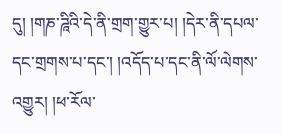དུ། །གཎ་ཌཱིའི་དེ་ནི་གྲག་གྱུར་པ། །དེར་ནི་དཔལ་དང་གྲགས་པ་དང་། །འདོད་པ་དང་ནི་ལོ་ལེགས་འགྱུར། །ཕ་རོལ་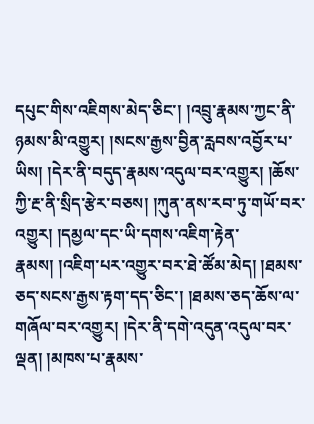དཔུང་གིས་འཇིགས་མེད་ཅིང་། །འབྲུ་རྣམས་ཀྱང་ནི་ཉམས་མི་འགྱུར། །སངས་རྒྱས་བྱིན་རླབས་འབྱོར་པ་ཡིས། །དེར་ནི་བདུད་རྣམས་འདུལ་བར་འགྱུར། །ཆོས་ཀྱི་རྔ་ནི་སྲིད་རྩེར་བཅས། །ཀུན་ནས་རབ་ཏུ་གཡོ་བར་འགྱུར། །དམྱལ་དང་ཡི་དགས་འཇིག་རྟེན་རྣམས། །འཇིག་པར་འགྱུར་བར་ཐེ་ཚོམ་མེད། །ཐམས་ཅད་སངས་རྒྱས་རྟག་དད་ཅིང་། །ཐམས་ཅད་ཆོས་ལ་གཞོལ་བར་འགྱུར། །དེར་ནི་དགེ་འདུན་འདུལ་བར་ལྡན། །མཁས་པ་རྣམས་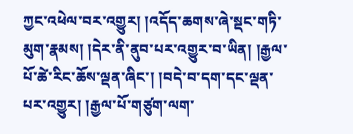ཀྱང་འཕེལ་བར་འགྱུར། །འདོད་ཆགས་ཞེ་སྡང་གཏི་མུག་རྣམས། །དེར་ནི་ནུབ་པར་འགྱུར་བ་ཡིན། །རྒྱལ་པོ་ཚེ་རིང་ཆོས་ལྡན་ཞིང་། །བདེ་བ་དག་དང་ལྡན་པར་འགྱུར། །རྒྱལ་པོ་གཙུག་ལག་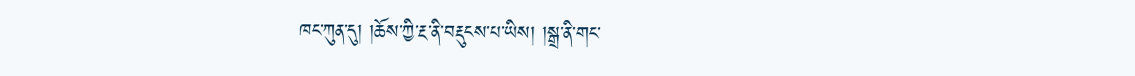ཁང་ཀུན་དུ། །ཆོས་ཀྱི་རྔ་ནི་བརྡུངས་པ་ཡིས། །སྒྲ་ནི་གང་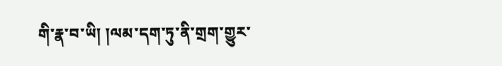གི་རྣ་བ་ཡི། །ལམ་དག་ཏུ་ནི་གྲག་གྱུར་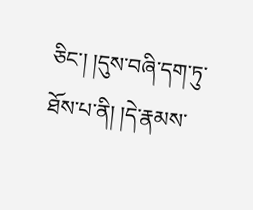ཅིང་། །དུས་བཞི་དག་ཏུ་ཐོས་པ་ནི། །དེ་རྣམས་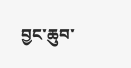བྱང་ཆུབ་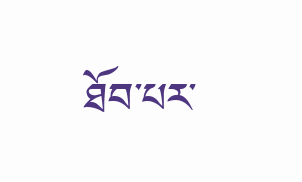ཐོབ་པར་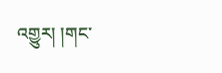འགྱུར། །གང་